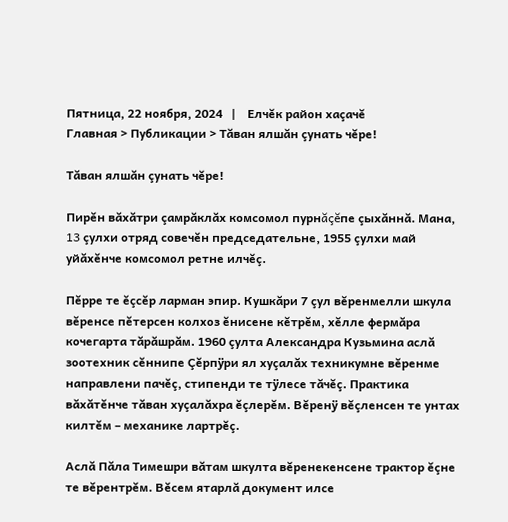Пятница, 22 ноября, 2024   |    Елчĕк район хаçачĕ
Главная > Публикации > Тăван ялшăн çунать чĕре!

Тăван ялшăн çунать чĕре!

Пирĕн вăхăтри çамрăклăх комсомол пурнăçĕпе çыхăннă. Мана, 13 çулхи отряд совечĕн председательне, 1955 çулхи май уйăхĕнче комсомол ретне илчĕç.

Пĕрре те ĕçсĕр ларман эпир. Кушкăри 7 çул вĕренмелли шкула вĕренсе пĕтерсен колхоз ĕнисене кĕтрĕм, хĕлле фермăра кочегарта тăрăшрăм. 1960 çулта Александра Кузьмина аслă зоотехник сĕннипе Çĕрпÿри ял хуçалăх техникумне вĕренме направлени пачĕç, стипенди те тÿлесе тăчĕç. Практика вăхăтĕнче тăван хуçалăхра ĕçлерĕм. Вĕренÿ вĕçленсен те унтах килтĕм – механике лартрĕç.

Аслă Пăла Тимешри вăтам шкулта вĕренекенсене трактор ĕçне те вĕрентрĕм. Вĕсем ятарлă документ илсе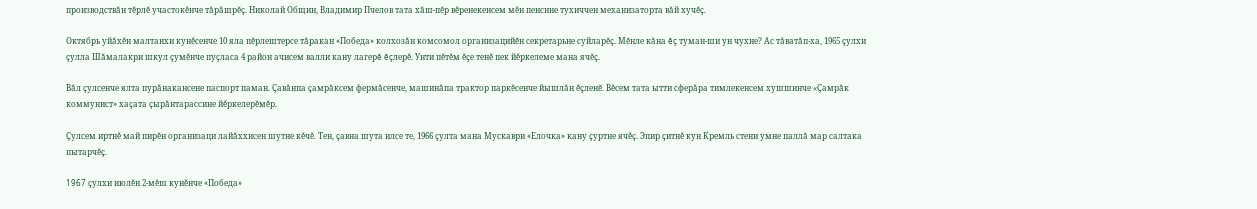производствăн тĕрлĕ участокĕнче тăрăшрĕç. Николай Общин, Владимир Пчелов тата хăш-пĕр вĕренекенсем мĕн пенсине тухиччен механизаторта вăй хучĕç.

Октябрь уйăхĕн малтанхи кунĕсенче 10 яла пĕрлештерсе тăракан «Победа» колхозăн комсомол организацийĕн секретарьне суйларĕç. Мĕнле кăна ĕç туман-ши ун чухне? Ас тăватăп-ха, 1965 çулхи çулла Шăмалакри шкул çумĕнче пуçласа 4 район ачисем валли кану лагерĕ ĕçлерĕ. Унти пĕтĕм ĕçе тенĕ пек йĕркелеме мана ячĕç.

Вăл çулсенче ялта пурăнакансене паспорт паман. Çавăнпа çамрăксем фермăсенче, машинăпа трактор паркĕсенче йышлăн ĕçленĕ. Вĕсем тата ытти сферăра тимлекенсем хушшинче «Çамрăк коммунист» хаçата çырăнтарассине йĕркелерĕмĕр.

Çулсем иртнĕ май пирĕн организаци лайăххисен шутне кĕчĕ. Тен, çавна шута илсе те, 1966 çулта мана Мускаври «Елочка» кану çуртне ячĕç. Эпир çитнĕ кун Кремль стени умне паллă мар салтака пытарчĕç.

1967 çулхи июлĕн 2-мĕш кунĕнче «Победа»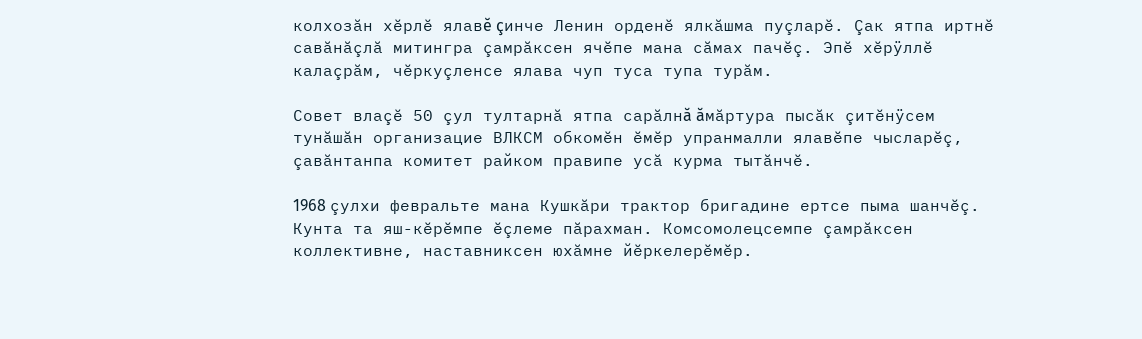колхозăн хĕрлĕ ялавĕ çинче Ленин орденĕ ялкăшма пуçларĕ. Çак ятпа иртнĕ савăнăçлă митингра çамрăксен ячĕпе мана сăмах пачĕç. Эпĕ хĕрÿллĕ калаçрăм, чĕркуçленсе ялава чуп туса тупа турăм.

Совет влаçĕ 50 çул тултарнă ятпа сарăлнă ăмăртура пысăк çитĕнÿсем тунăшăн организацие ВЛКСМ обкомĕн ĕмĕр упранмалли ялавĕпе чысларĕç, çавăнтанпа комитет райком правипе усă курма тытăнчĕ.

1968 çулхи февральте мана Кушкăри трактор бригадине ертсе пыма шанчĕç. Кунта та яш-кĕрĕмпе ĕçлеме пăрахман. Комсомолецсемпе çамрăксен коллективне, наставниксен юхăмне йĕркелерĕмĕр.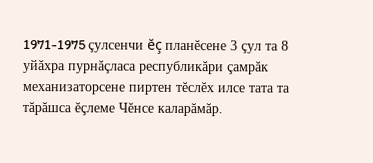1971-1975 çулсенчи ĕç планĕсене 3 çул та 8 уйăхра пурнăçласа республикăри çамрăк механизаторсене пиртен тĕслĕх илсе тата та тăрăшса ĕçлеме Чĕнсе каларăмăр.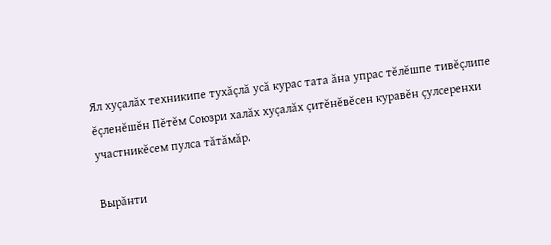Ял хуçалăх техникипе тухăçлă усă курас тата ăна упрас тĕлĕшпе тивĕçлипе ĕçленĕшĕн Пĕтĕм Союзри халăх хуçалăх çитĕнĕвĕсен куравĕн çулсеренхи участникĕсем пулса тăтăмăр.

Вырăнти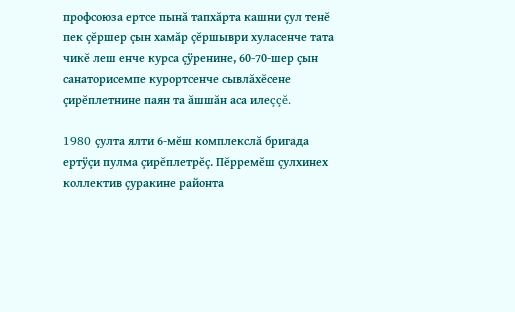профсоюза ертсе пынă тапхăрта кашни çул тенĕ пек çĕршер çын хамăр çĕршыври хуласенче тата чикĕ леш енче курса çÿренине, 60-70-шер çын санаторисемпе курортсенче сывлăхĕсене çирĕплетнине паян та ăшшăн аса илеççĕ.

1980 çулта ялти 6-мĕш комплекслă бригада ертÿçи пулма çирĕплетрĕç. Пĕрремĕш çулхинех коллектив çуракине районта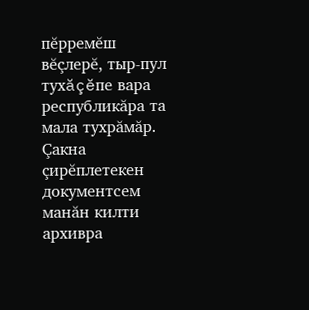пĕрремĕш вĕçлерĕ, тыр-пул тухăçĕпе вара республикăра та мала тухрăмăр. Çакна çирĕплетекен документсем манăн килти архивра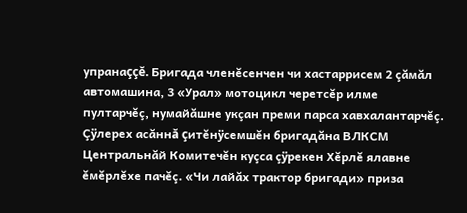упранаççĕ. Бригада членĕсенчен чи хастаррисем 2 çăмăл автомашина, 3 «Урал» мотоцикл черетсĕр илме пултарчĕç, нумайăшне укçан преми парса хавхалантарчĕç. Çÿлерех асăннă çитĕнÿсемшĕн бригадăна ВЛКСМ Центральнăй Комитечĕн куçса çÿрекен Хĕрлĕ ялавне ĕмĕрлĕхе пачĕç. «Чи лайăх трактор бригади» приза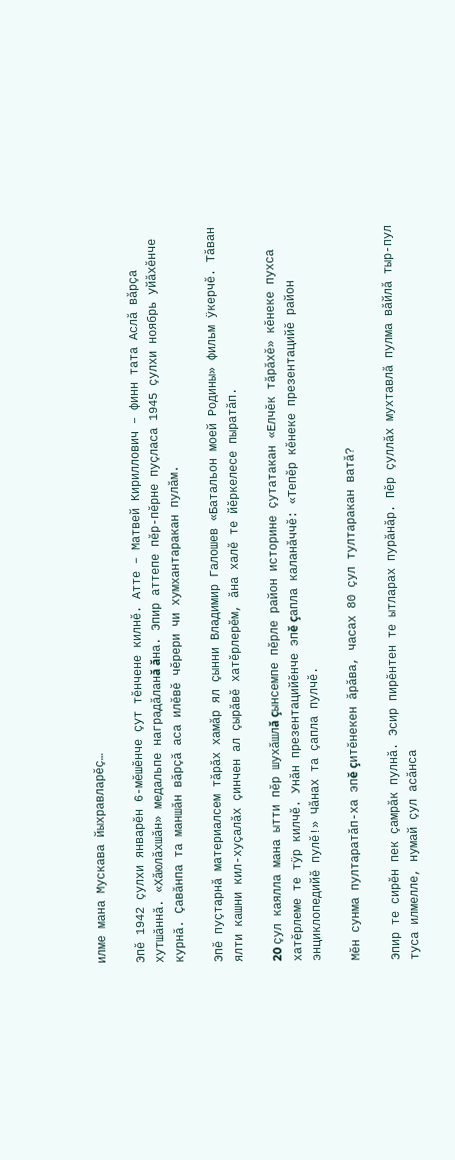илме мана Мускава йыхравларĕç…

Эпĕ 1942 çулхи январĕн 6-мĕшĕнче çут тĕнчене килнĕ. Атте – Матвей Кириллович – финн тата Аслă вăрçа хутшăннă. «Хăюлăхшăн» медальпе наградăланă ăна. Эпир аттепе пĕр-пĕрне пуçласа 1945 çулхи ноябрь уйăхĕнче курнă. Çавăнпа та маншăн вăрçă аса илĕвĕ чĕрери чи хумхантаракан пулăм.

Эпĕ пуçтарнă материалсем тăрăх хамăр ял çынни Владимир Галошев «Батальон моей Родины» фильм ÿкерчĕ. Тăван ялти кашни кил-хуçалăх çинчен ал çырăвĕ хатĕрлерĕм, ăна халĕ те йĕркелесе пыратăп.

20 çул каялла мана ытти пĕр шухăшлă çынсемпе пĕрле район историне çутатакан «Елчĕк тăрăхĕ» кĕнеке пухса хатĕрлеме те тÿр килчĕ. Унăн презентацийĕнче эпĕ çапла каланăччĕ: «Тепĕр кĕнеке презентацийĕ район энциклопедийĕ пулĕ!» Чăнах та çапла пулчĕ.

Мĕн сунма пултаратăп-ха эпĕ çитĕнекен ăрăва, часах 80 çул тултаракан ватă?

Эпир те сирĕн пек çамрăк пулнă. Эсир пирĕнтен те ытларах пурăнăр. Пĕр çуллăх мухтавлă пулма вăйлă тыр-пул туса илмелле, нумай çул асăнса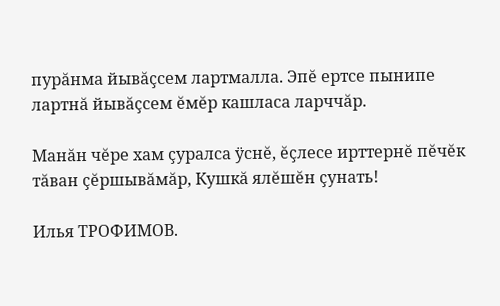пурăнма йывăçсем лартмалла. Эпĕ ертсе пынипе лартнă йывăçсем ĕмĕр кашласа ларччăр.

Манăн чĕре хам çуралса ÿснĕ, ĕçлесе ирттернĕ пĕчĕк тăван çĕршывăмăр, Кушкă ялĕшĕн çунать!

Илья ТРОФИМОВ.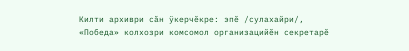Килти архиври сăн ÿкерчĕкре: эпĕ /сулахайри/, «Победа» колхозри комсомол организацийĕн секретарĕ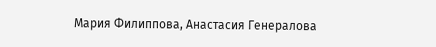Мария Филиппова, Анастасия Генералова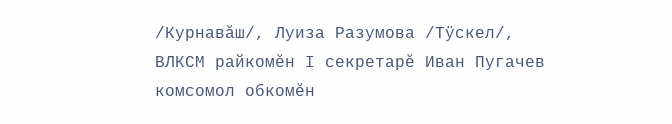/Курнавăш/, Луиза Разумова /Тÿскел/, ВЛКСМ райкомĕн I секретарĕ Иван Пугачев комсомол обкомĕн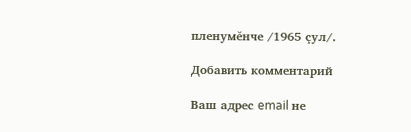пленумĕнче /1965 çул/.

Добавить комментарий

Ваш адрес email не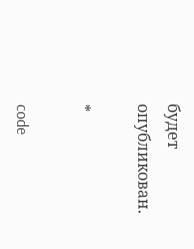будет опубликован.

*

code